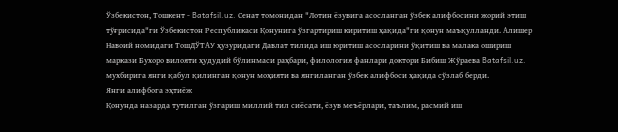Ўзбекистон, Тошкент - Batafsil.uz. Сенат томонидан "Лотин ёзувига асосланган ўзбек алифбосини жорий этиш тўғрисида"ги Ўзбекистон Республикаси Қонунига ўзгартириш киритиш ҳақида"ги қонун маъқулланди. Алишер Навоий номидаги ТошДЎТАУ ҳузуридаги Давлат тилида иш юритиш асосларини ўқитиш ва малака ошириш маркази Бухоро вилояти ҳудудий бўлинмаси раҳбари, филология фанлари доктори Бибиш Жўраева Batafsil.uz. мухбирига янги қабул қилинган қонун моҳияти ва янгиланган ўзбек алифбоси ҳақида сўзлаб берди.
Янги алифбога эҳтиёж
Қонунда назарда тутилган ўзгариш миллий тил сиёсати, ёзув меъёрлари, таълим, расмий иш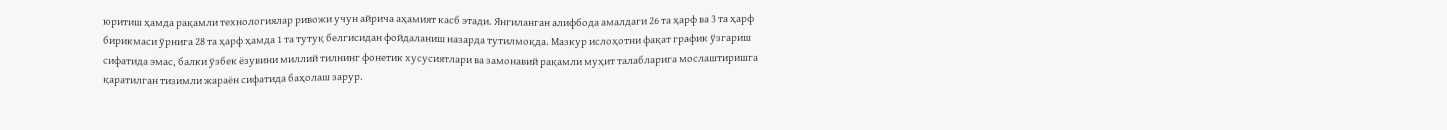юритиш ҳамда рақамли технологиялар ривожи учун айрича аҳамият касб этади. Янгиланган алифбода амалдаги 26 та ҳарф ва 3 та ҳарф бирикмаси ўрнига 28 та ҳарф ҳамда 1 та тутуқ белгисидан фойдаланиш назарда тутилмоқда. Мазкур ислоҳотни фақат график ўзгариш сифатида эмас, балки ўзбек ёзувини миллий тилнинг фонетик хусусиятлари ва замонавий рақамли муҳит талабларига мослаштиришга қаратилган тизимли жараён сифатида баҳолаш зарур.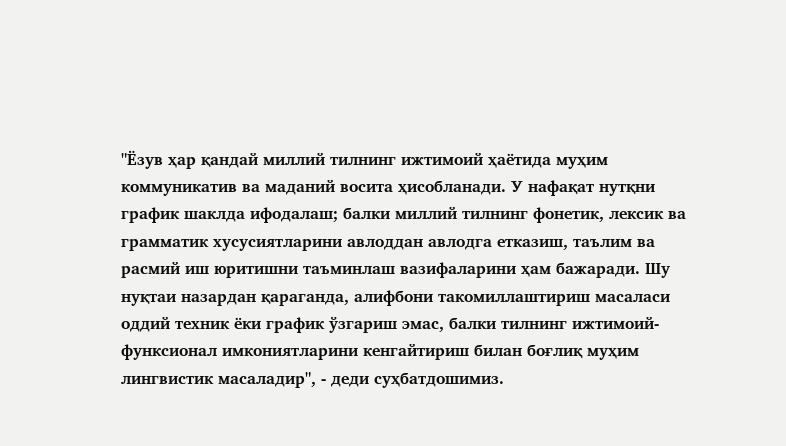"Ёзув ҳар қандай миллий тилнинг ижтимоий ҳаётида муҳим коммуникатив ва маданий восита ҳисобланади. У нафақат нутқни график шаклда ифодалаш; балки миллий тилнинг фонетик, лексик ва грамматик хусусиятларини авлоддан авлодга етказиш, таълим ва расмий иш юритишни таъминлаш вазифаларини ҳам бажаради. Шу нуқтаи назардан қараганда, алифбони такомиллаштириш масаласи оддий техник ёки график ўзгариш эмас, балки тилнинг ижтимоий-функсионал имкониятларини кенгайтириш билан боғлиқ муҳим лингвистик масаладир", - деди суҳбатдошимиз.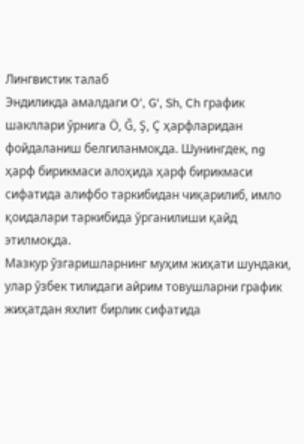Лингвистик талаб
Эндиликда амалдаги O‘, G‘, Sh, Ch график шакллари ўрнигa Ö, Ğ, Ş, Ç ҳарфларидан фойдаланиш белгиланмоқда. Шунингдек, ng ҳарф бирикмаси алоҳида ҳарф бирикмаси сифатида алифбо таркибидан чиқарилиб, имло қоидалари таркибида ўрганилиши қайд этилмоқда.
Мазкур ўзгаришларнинг муҳим жиҳати шундаки, улар ўзбек тилидаги айрим товушларни график жиҳатдан яхлит бирлик сифатида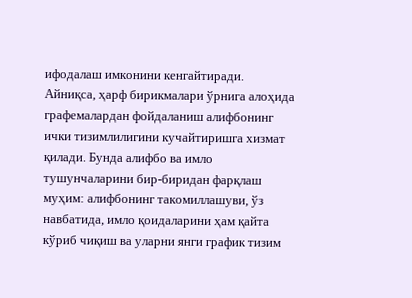ифодалаш имконини кенгайтиради. Айниқса, ҳарф бирикмалари ўрнига алоҳида графемалардан фойдаланиш алифбонинг ички тизимлилигини кучайтиришга хизмат қилади. Бунда алифбо ва имло тушунчаларини бир-биридан фарқлаш муҳим: алифбонинг такомиллашуви, ўз навбатида, имло қоидаларини ҳам қайта кўриб чиқиш ва уларни янги график тизим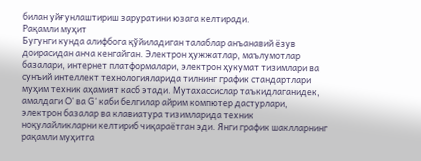билан уйғунлаштириш заруратини юзага келтиради.
Рақамли муҳит
Бугунги кунда алифбога қўйиладиган талаблар анъанавий ёзув доирасидан анча кенгайган. Электрон ҳужжатлар, маълумотлар базалари, интернет платформалари, электрон ҳукумат тизимлари ва сунъий интеллект технологияларида тилнинг график стандартлари муҳим техник аҳамият касб этади. Мутахассислар таъкидлаганидек, амалдаги O‘ ва G‘ каби белгилар айрим компютер дастурлари, электрон базалар ва клавиатура тизимларида техник ноқулайликларни келтириб чиқараётган эди. Янги график шаклларнинг рақамли муҳитга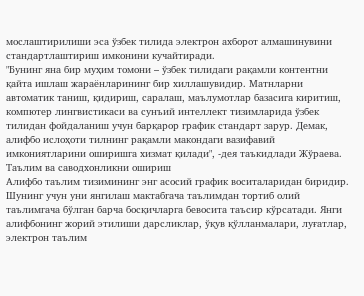мослаштирилиши эса ўзбек тилида электрон ахборот алмашинувини стандартлаштириш имконини кучайтиради.
"Бунинг яна бир муҳим томони – ўзбек тилидаги рақамли контентни қайта ишлаш жараёнларининг бир хиллашувидир. Матнларни автоматик таниш, қидириш, саралаш, маълумотлар базасига киритиш, компютер лингвистикаси ва сунъий интеллект тизимларида ўзбек тилидан фойдаланиш учун барқарор график стандарт зарур. Демак, алифбо ислоҳоти тилнинг рақамли макондаги вазифавий имкониятларини оширишга хизмат қилади", -дея таъкидлади Жўраева.
Таълим ва саводхонликни ошириш
Алифбо таълим тизимининг энг асосий график воситаларидан биридир. Шунинг учун уни янгилаш мактабгача таълимдан тортиб олий таълимгача бўлган барча босқичларга бевосита таъсир кўрсатади. Янги алифбонинг жорий этилиши дарсликлар, ўқув қўлланмалари, луғатлар, электрон таълим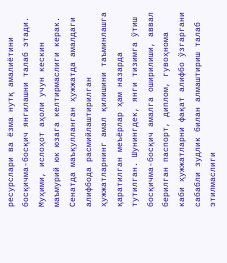ресурслари ва ёзма нутқ амалиётини босқичма-босқич янгилашни талаб этади.
Муҳими, ислоҳот аҳоли учун кескин маъмурий юк юзага келтирмаслиги керак. Сенатда маъқулланган ҳужжатда амалдаги алифбода расмийлаштирилган ҳужжатларнинг амал қилишини таъминлашга қаратилган меъёрлар ҳам назарда тутилган. Шунингдек, янги тизимга ўтиш босқичма-босқич амалга оширилиши, аввал берилган паспорт, диплом, гувоҳнома каби ҳужжатларни фақат алифбо ўзгаргани сабабли зудлик билан алмаштириш талаб этилмаслиги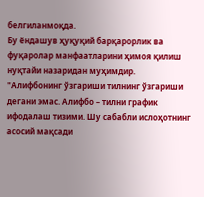белгиланмоқда.
Бу ёндашув ҳуқуқий барқарорлик ва фуқаролар манфаатларини ҳимоя қилиш нуқтайи назаридан муҳимдир.
"Алифбонинг ўзгариши тилнинг ўзгариши дегани эмас. Алифбо – тилни график ифодалаш тизими. Шу сабабли ислоҳотнинг асосий мақсади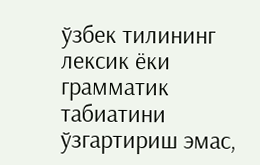ўзбек тилининг лексик ёки грамматик табиатини ўзгартириш эмас,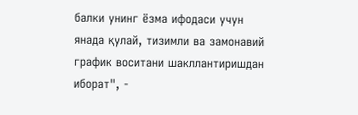балки унинг ёзма ифодаси учун янада қулай, тизимли ва замонавий график воситани шакллантиришдан иборат", -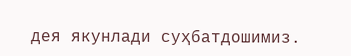дея якунлади суҳбатдошимиз.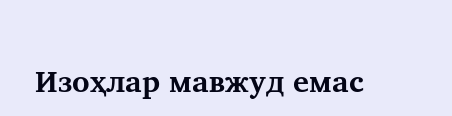Изоҳлар мавжуд емас